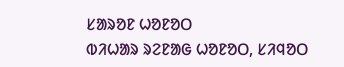ᱥᱟᱨᱚᱱ ᱦᱚᱱᱚᱛ
ᱵᱤᱦᱟᱨ ᱨᱮᱱᱟᱜ ᱦᱚᱱᱚᱛ, ᱥᱤᱧᱚᱛ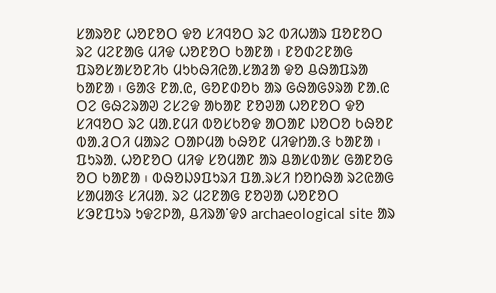ᱥᱟᱨᱚᱱ ᱦᱚᱱᱚᱛ ᱫᱚ ᱥᱤᱧᱚᱛ ᱨᱮ ᱵᱤᱦᱟᱨ ᱯᱚᱱᱚᱛ ᱨᱮ ᱢᱮᱱᱟᱜ ᱢᱤᱫ ᱦᱚᱱᱚᱛ ᱠᱟᱱᱟ ᱾ ᱱᱚᱰᱮᱱᱟᱜ ᱯᱨᱚᱥᱟᱥᱚᱱᱤᱠ ᱢᱩᱠᱷᱤᱭᱟᱹᱥᱟᱲᱟ ᱫᱚ ᱪᱷᱟᱯᱨᱟ ᱠᱟᱱᱟ ᱾ ᱜᱟᱝ ᱱᱟᱹᱭ, ᱜᱚᱱᱰᱚᱠ ᱟᱨ ᱜᱷᱟᱜᱽᱨᱟ ᱱᱟᱹᱭ ᱛᱮ ᱜᱷᱮᱨᱟᱣ ᱮᱥᱮᱫ ᱟᱠᱟᱱ ᱱᱚᱣᱟ ᱦᱚᱱᱚᱛ ᱫᱚ ᱥᱤᱧᱚᱛ ᱨᱮ ᱢᱟᱹᱱᱢᱤ ᱵᱚᱥᱠᱚᱫ ᱟᱛᱟᱱ ᱡᱚᱛᱚ ᱠᱷᱚᱱ ᱵᱟᱹᱲᱛᱤ ᱢᱟᱨᱮ ᱛᱟᱞᱢᱟ ᱠᱷᱚᱱ ᱢᱤᱫᱴᱟᱹᱝ ᱠᱟᱱᱟ ᱾ ᱯᱩᱨᱟᱹ ᱦᱚᱱᱚᱛ ᱢᱤᱫ ᱥᱚᱢᱟᱱ ᱟᱨ ᱪᱟᱥᱵᱟᱥ ᱜᱟᱱᱚᱜ ᱚᱛ ᱠᱟᱱᱟ ᱾ ᱵᱷᱚᱡᱽᱯᱩᱨᱤ ᱯᱟᱹᱨᱥᱤ ᱴᱚᱴᱷᱟ ᱨᱮᱭᱟᱜ ᱥᱟᱢᱟᱝ ᱥᱤᱢᱟᱹ ᱨᱮ ᱢᱮᱱᱟᱜ ᱱᱚᱣᱟ ᱦᱚᱱᱚᱛ ᱥᱳᱱᱯᱩᱨ ᱩᱫᱮᱞᱟ, ᱪᱤᱨᱟᱸᱫᱽ archaeological site ᱟᱨ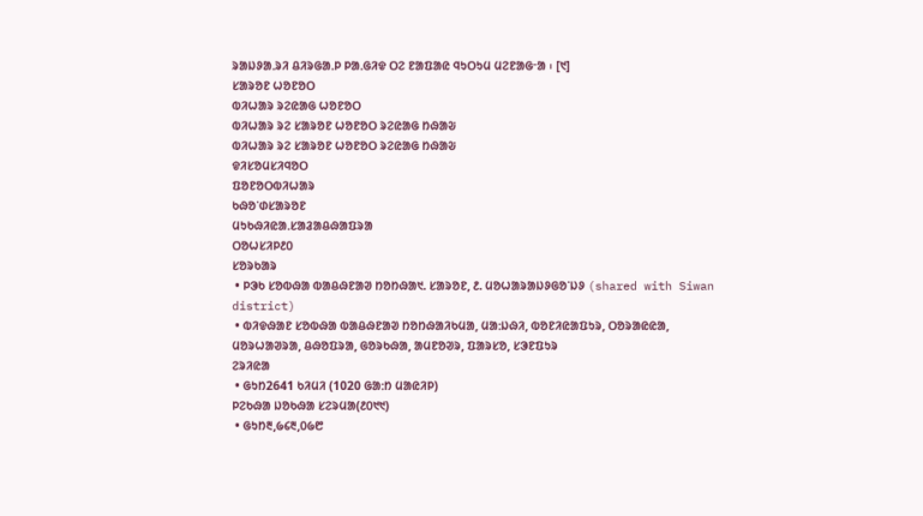ᱨᱟᱡᱽᱟᱹᱨᱤ ᱪᱤᱨᱜᱟᱹᱞ ᱞᱟᱹᱜᱤᱫ ᱛᱮ ᱱᱟᱯᱟᱭ ᱧᱩᱛᱩᱢ ᱢᱮᱱᱟᱜᱼᱟ ᱾ [᱑]
ᱥᱟᱨᱚᱱ ᱦᱚᱱᱚᱛ
ᱵᱤᱦᱟᱨ ᱨᱮᱭᱟᱜ ᱦᱚᱱᱚᱛ
ᱵᱤᱦᱟᱨ ᱨᱮ ᱥᱟᱨᱚᱱ ᱦᱚᱱᱚᱛ ᱨᱮᱭᱟᱜ ᱴᱷᱟᱶ
ᱵᱤᱦᱟᱨ ᱨᱮ ᱥᱟᱨᱚᱱ ᱦᱚᱱᱚᱛ ᱨᱮᱭᱟᱜ ᱴᱷᱟᱶ
ᱫᱤᱥᱚᱢᱥᱤᱧᱚᱛ
ᱯᱚᱱᱚᱛᱵᱤᱦᱟᱨ
ᱠᱷᱚᱸᱰᱥᱟᱨᱚᱱ
ᱢᱩᱠᱷᱤᱭᱟᱹᱥᱟᱲᱟᱪᱷᱟᱯᱨᱟ
ᱛᱚᱦᱥᱤᱞ᱒᱐
ᱥᱚᱨᱠᱟᱨ
 • ᱞᱳᱠ ᱥᱚᱵᱷᱟ ᱵᱟᱪᱷᱱᱟᱣ ᱴᱚᱴᱷᱟ᱑. ᱥᱟᱨᱚᱱ, ᱒. ᱢᱚᱦᱟᱨᱟᱡᱽᱜᱚᱸᱡᱽ (shared with Siwan district)
 • ᱵᱤᱫᱷᱟᱱ ᱥᱚᱵᱷᱟ ᱵᱟᱪᱷᱱᱟᱣ ᱴᱚᱴᱷᱟᱤᱠᱢᱟ, ᱢᱟᱺᱡᱷᱤ, ᱵᱚᱱᱤᱭᱟᱯᱩᱨ, ᱛᱚᱨᱟᱭᱭᱟ, ᱢᱚᱨᱦᱟᱣᱨᱟ, ᱪᱷᱚᱯᱨᱟ, ᱜᱚᱨᱠᱷᱟ, ᱟᱢᱱᱚᱣᱨ, ᱯᱟᱨᱥᱚ, ᱥᱳᱱᱯᱩᱨ
ᱮᱨᱤᱭᱟ
 • ᱜᱩᱴ2641 ᱠᱤᱢᱤ (1020 ᱜᱟᱺᱴ ᱢᱟᱭᱤᱞ)
ᱞᱮᱠᱷᱟ ᱡᱚᱠᱷᱟ ᱥᱮᱨᱢᱟ(᱒᱐᱑᱑)
 • ᱜᱩᱴ᱓,᱙᱔᱓,᱐᱙᱘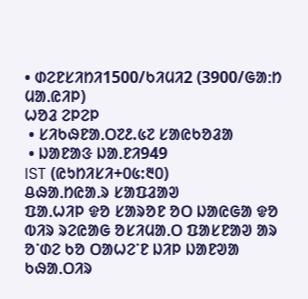• ᱰᱮᱱᱥᱤᱴᱤ1500/ᱠᱤᱢᱤ2 (3900/ᱜᱟᱺᱴ ᱢᱟᱹᱭᱤᱞ)
ᱦᱚᱲ ᱮᱞᱮᱞ
 • ᱥᱤᱠᱷᱱᱟᱹᱛ᱗᱒.᱕᱗ ᱥᱟᱭᱠᱚᱲᱟ
 • ᱡᱟᱱᱟᱝ ᱡᱟᱹᱱᱤ949
IST (ᱭᱩᱴᱤᱥᱤ+᱐᱕:᱓᱐)
ᱪᱷᱟᱹᱴᱭᱟᱹᱨ ᱥᱟᱯᱲᱟᱣ
ᱯᱟᱹᱦᱤᱞ ᱫᱚ ᱥᱟᱨᱚᱱ ᱚᱛ ᱡᱟᱭᱜᱟ ᱫᱚ ᱵᱤᱨ ᱨᱮᱭᱟᱜ ᱚᱥᱤᱢᱟᱹᱛ ᱯᱟᱥᱱᱟᱣ ᱟᱨ ᱚᱸᱰᱮ ᱠᱚ ᱛᱟᱦᱮᱸᱱ ᱡᱤᱞ ᱡᱟᱱᱣᱟ ᱠᱷᱟᱹᱛᱤᱨ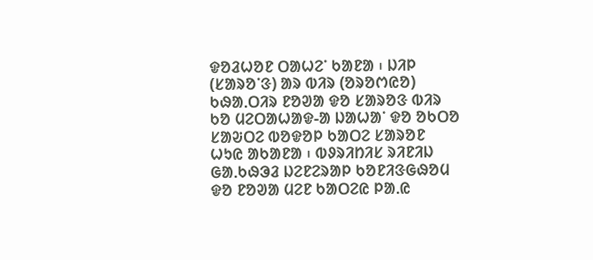ᱫᱚᱲᱦᱚᱱ ᱛᱟᱦᱮᱸ ᱠᱟᱱᱟ ᱾ ᱡᱤᱞ (ᱥᱟᱨᱚᱸᱝ) ᱟᱨ ᱵᱤᱨ (ᱚᱨᱚᱬᱭᱚ) ᱠᱷᱟᱹᱛᱤᱨ ᱱᱚᱣᱟ ᱫᱚ ᱥᱟᱨᱚᱝ ᱵᱤᱨ ᱠᱚ ᱢᱮᱛᱟᱦᱟᱫ-ᱟ ᱡᱟᱦᱟᱸ ᱫᱚ ᱚᱠᱛᱚ ᱥᱟᱶᱛᱮ ᱵᱚᱫᱚᱞ ᱠᱟᱛᱮ ᱥᱟᱨᱚᱱ ᱦᱩᱭ ᱟᱠᱟᱱᱟ ᱾ ᱵᱽᱨᱤᱴᱤᱥ ᱨᱤᱱᱤᱡ ᱜᱟᱹᱠᱷᱳᱲ ᱡᱮᱱᱮᱨᱟᱞ ᱠᱚᱱᱤᱝᱜᱷᱚᱢ ᱫᱚ ᱱᱚᱣᱟ ᱢᱮᱱ ᱠᱟᱛᱮᱭ ᱞᱟᱹᱭ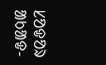ᱥᱚᱫᱚᱨ ᱟᱠᱟᱫ-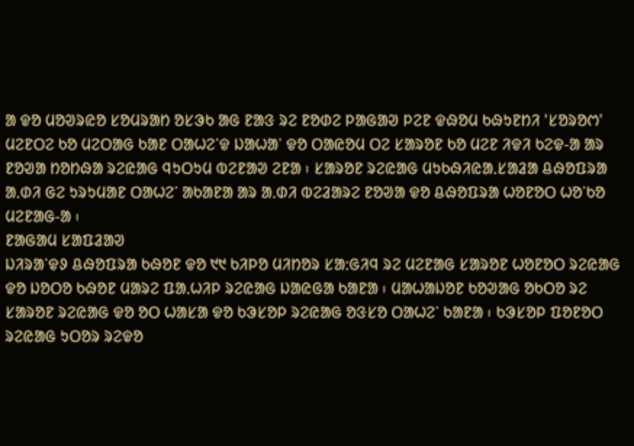ᱟ ᱫᱚ ᱢᱚᱣᱨᱭᱚ ᱥᱚᱢᱨᱟᱴ ᱚᱥᱳᱠ ᱟᱜ ᱱᱟᱝ ᱨᱮ ᱱᱚᱰᱮ ᱞᱟᱜᱟᱣ ᱞᱮᱱ ᱫᱷᱚᱢ ᱠᱷᱩᱱᱴᱤ 'ᱥᱚᱨᱚᱬ' ᱢᱮᱱᱛᱮ ᱠᱚ ᱢᱮᱛᱟᱜ ᱠᱟᱱ ᱛᱟᱦᱮᱸᱫ ᱡᱟᱦᱟᱸ ᱫᱚ ᱛᱟᱭᱚᱢ ᱛᱮ ᱥᱟᱨᱚᱱ ᱠᱚ ᱢᱮᱱ ᱤᱫᱤ ᱠᱮᱫ-ᱟ ᱟᱨ ᱱᱚᱣᱟ ᱴᱚᱴᱷᱟ ᱨᱮᱭᱟᱜ ᱧᱩᱛᱩᱢ ᱵᱮᱱᱟᱣ ᱮᱱᱟ ᱾ ᱥᱟᱨᱚᱱ ᱨᱮᱭᱟᱜ ᱢᱩᱠᱷᱤᱭᱟᱹᱥᱟᱲᱟ ᱪᱷᱚᱯᱨᱟ ᱟᱹᱰᱤ ᱜᱮ ᱩᱨᱩᱢᱟᱱ ᱛᱟᱦᱮᱸ ᱟᱠᱟᱱᱟ ᱟᱨ ᱟᱹᱰᱤ ᱵᱮᱲᱟᱨᱮ ᱱᱚᱣᱟ ᱫᱚ ᱪᱷᱚᱯᱨᱟ ᱦᱚᱱᱚᱛ ᱦᱚᱸᱠᱚ ᱢᱮᱱᱟᱜ-ᱟ ᱾
ᱱᱟᱜᱟᱢ ᱥᱟᱯᱲᱟᱣ
ᱡᱤᱨᱟᱸᱫᱽ ᱪᱷᱚᱯᱨᱟ ᱠᱷᱚᱱ ᱫᱚ ᱑᱑ ᱠᱤᱞᱚ ᱢᱤᱴᱚᱨ ᱥᱟᱺᱜᱤᱧ ᱨᱮ ᱢᱮᱱᱟᱜ ᱥᱟᱨᱚᱱ ᱦᱚᱱᱚᱛ ᱨᱮᱭᱟᱜ ᱫᱚ ᱡᱚᱛᱚ ᱠᱷᱚᱱ ᱢᱟᱨᱮ ᱯᱟᱹᱦᱤᱞ ᱨᱮᱭᱟᱜ ᱡᱟᱭᱜᱟ ᱠᱟᱱᱟ ᱾ ᱢᱟᱦᱟᱡᱚᱱ ᱠᱚᱣᱟᱜ ᱚᱠᱛᱚ ᱨᱮ ᱥᱟᱨᱚᱱ ᱨᱮᱭᱟᱜ ᱫᱚ ᱚᱛ ᱦᱟᱥᱟ ᱫᱚ ᱠᱳᱥᱚᱞ ᱨᱮᱭᱟᱜ ᱚᱝᱥᱚ ᱛᱟᱦᱮᱸ ᱠᱟᱱᱟ ᱾ ᱠᱳᱥᱚᱞ ᱯᱚᱱᱚᱛ ᱨᱮᱭᱟᱜ ᱩᱛᱚᱨ ᱨᱮᱫᱚ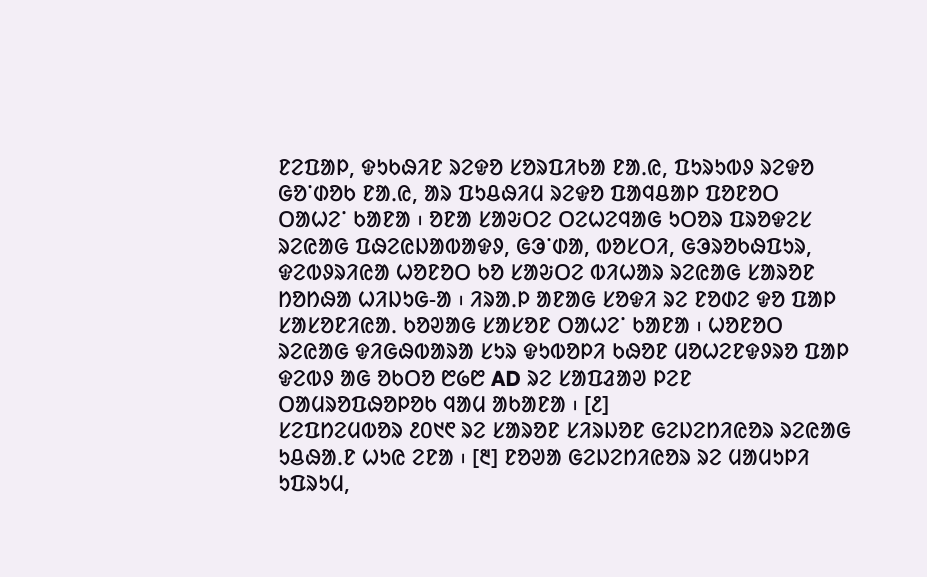ᱱᱮᱯᱟᱞ, ᱫᱩᱠᱷᱤᱱ ᱨᱮᱫᱚ ᱥᱚᱨᱯᱤᱠᱟ ᱱᱟᱹᱭ, ᱯᱩᱨᱩᱵᱽ ᱨᱮᱫᱚ ᱜᱚᱸᱰᱚᱠ ᱱᱟᱹᱭ, ᱟᱨ ᱯᱩᱪᱷᱤᱢ ᱨᱮᱫᱚ ᱯᱟᱧᱪᱟᱞ ᱯᱚᱱᱚᱛ ᱛᱟᱦᱮᱸ ᱠᱟᱱᱟ ᱾ ᱚᱱᱟ ᱥᱟᱶᱛᱮ ᱛᱮᱦᱮᱧᱟᱜ ᱩᱛᱚᱨ ᱯᱨᱚᱫᱮᱥ ᱨᱮᱭᱟᱜ ᱯᱷᱮᱭᱡᱟᱵᱟᱫᱽ, ᱜᱳᱸᱰᱟ, ᱵᱚᱥᱛᱤ, ᱜᱳᱨᱚᱠᱷᱯᱩᱨ, ᱫᱮᱵᱽᱨᱤᱭᱟ ᱦᱚᱱᱚᱛ ᱠᱚ ᱥᱟᱶᱛᱮ ᱵᱤᱦᱟᱨ ᱨᱮᱭᱟᱜ ᱥᱟᱨᱚᱱ ᱴᱚᱴᱷᱟ ᱦᱤᱡᱩᱜ-ᱟ ᱾ ᱤᱨᱟᱹᱞ ᱟᱱᱟᱜ ᱥᱚᱫᱤ ᱨᱮ ᱱᱚᱰᱮ ᱫᱚ ᱯᱟᱞ ᱥᱟᱥᱚᱱᱤᱭᱟᱹ ᱠᱚᱣᱟᱜ ᱥᱟᱥᱚᱱ ᱛᱟᱦᱮᱸ ᱠᱟᱱᱟ ᱾ ᱦᱚᱱᱚᱛ ᱨᱮᱭᱟᱜ ᱫᱤᱜᱷᱵᱟᱨᱟ ᱥᱩᱨ ᱫᱩᱵᱚᱞᱤ ᱠᱷᱚᱱ ᱢᱚᱦᱮᱱᱫᱽᱨᱚ ᱯᱟᱞ ᱫᱮᱵᱽ ᱟᱜ ᱚᱠᱛᱚ ᱘᱙᱘ AD ᱨᱮ ᱥᱟᱯᱲᱟᱣ ᱞᱮᱱ ᱛᱟᱢᱨᱚᱯᱷᱚᱞᱚᱠ ᱧᱟᱢ ᱟᱠᱟᱱᱟ ᱾ [᱒]
ᱥᱮᱯᱴᱮᱢᱵᱚᱨ ᱒᱐᱑᱖ ᱨᱮ ᱥᱟᱨᱚᱱ ᱥᱤᱨᱡᱚᱱ ᱜᱮᱡᱮᱴᱤᱭᱚᱨ ᱨᱮᱭᱟᱜ ᱩᱪᱷᱟᱹᱱ ᱦᱩᱭ ᱮᱱᱟ ᱾ [᱓] ᱱᱚᱣᱟ ᱜᱮᱡᱮᱴᱤᱭᱚᱨ ᱨᱮ ᱢᱟᱢᱩᱞᱤ ᱩᱯᱨᱩᱢ,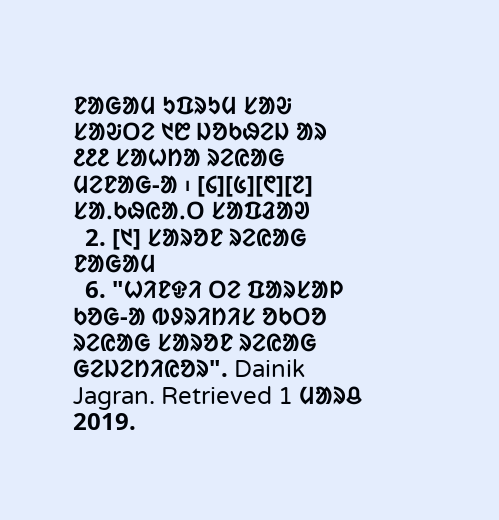ᱱᱟᱜᱟᱢ ᱩᱯᱨᱩᱢ ᱥᱟᱶ ᱥᱟᱶᱛᱮ ᱑᱘ ᱡᱚᱠᱷᱮᱡ ᱟᱨ ᱒᱒᱒ ᱥᱟᱦᱴᱟ ᱨᱮᱭᱟᱜ ᱢᱮᱱᱟᱜ-ᱟ ᱾ [᱔][᱕][᱖][᱗]
ᱥᱟᱹᱠᱷᱭᱟᱹᱛ ᱥᱟᱯᱲᱟᱣ
  2. [᱑] ᱥᱟᱨᱚᱱ ᱨᱮᱭᱟᱜ ᱱᱟᱜᱟᱢ
  6. "ᱦᱤᱱᱫᱤ ᱛᱮ ᱯᱟᱨᱥᱟᱞ ᱠᱚᱜ-ᱟ ᱵᱽᱨᱤᱴᱤᱥ ᱚᱠᱛᱚ ᱨᱮᱭᱟᱜ ᱥᱟᱨᱚᱱ ᱨᱮᱭᱟᱜ ᱜᱮᱡᱮᱴᱤᱭᱚᱨ". Dainik Jagran. Retrieved 1 ᱢᱟᱨᱪ 2019.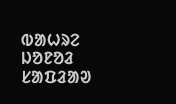ᱵᱟᱦᱨᱮ ᱡᱚᱱᱚᱲ ᱥᱟᱯᱲᱟᱣ